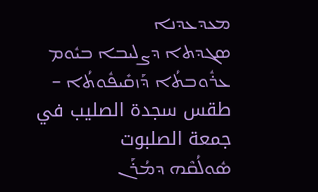ܡܥܕܥܕܢܐ
ܣܓܕܬܐ ܕܨܠܝܒܐ ܒܝܽܘܡ ܥܪܽܘܒܬܳܐ ܕܰܙܩܺܝܦܽܘܬܳܐ – طقس سجدة الصليب في جمعة الصلبوت
ܣܽܘܠܳܩܶܗ ܕܡܳܪܰܢ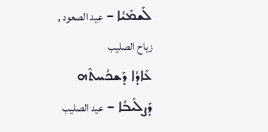ܠܰܫܡܰܝܳܐ – عيد الصعود , زياح الصليب
ܥܺܐܕܳܐ ܕܰܫܟܳܚܬܶܗ ܕܰܨܠܺܝܒܳܐ – عيد الصليب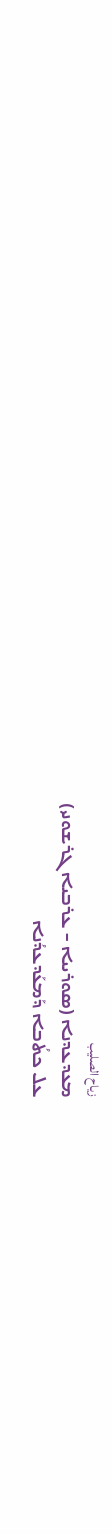زياح الصليب
ܡܥܕܥܕܢܐ (ܣܘܪܝܝܐ – ܥܪܒܝܐ ܓܪܫܘܢܝ)
ܥܠ ܟܬܳܒܐ ܕܰܡܥܰܕܥܕܳܢܐ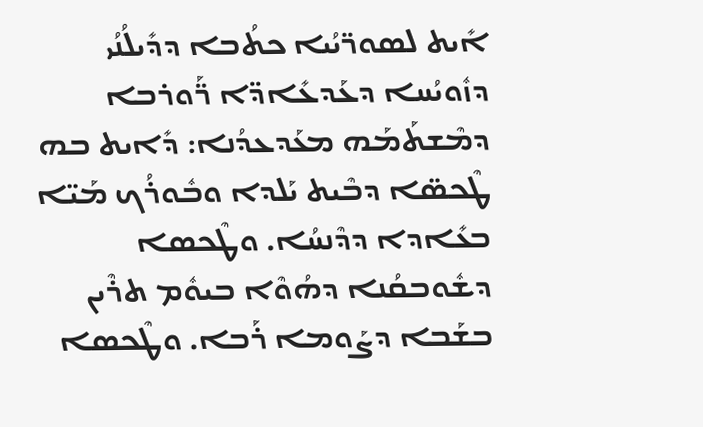ܐܺܝܬ ܠܣܘܪ̈ܝܳܝܐ ܟܬܳܒܐ ܕܕܺܝܠܳܢܳܝ ܕܙܽܘܝܳܚܐ ܕܥܰܕܥܺܐܕ̈ܐ ܪ̈ܰܘܪܒܐ ܕܡܶܫܬܰܡܰܗ ܡܥܰܕܥܕܳܢܐ: ܕܺܐܝܬ ܒܗ ܛܶܟܣ̈ܐ ܕܒܶܝܬ ܝܰܠܕܐ ܘܒܽܘܪܳܟ ܡܰܝ̈ܐ ܒܥܺܐܕܐ ܕܕܶܢܚܳܐ. ܘܛܶܟܣܐ ܕܫܽܘܒܩܳܢܐ ܕܗܳܘܶܐ ܒܝܘܽܡ ܬܪܶܝܢ ܒܫܰܒܐ ܕܨܰܘܡܐ ܪܰܒܐ. ܘܛܶܟܣܐ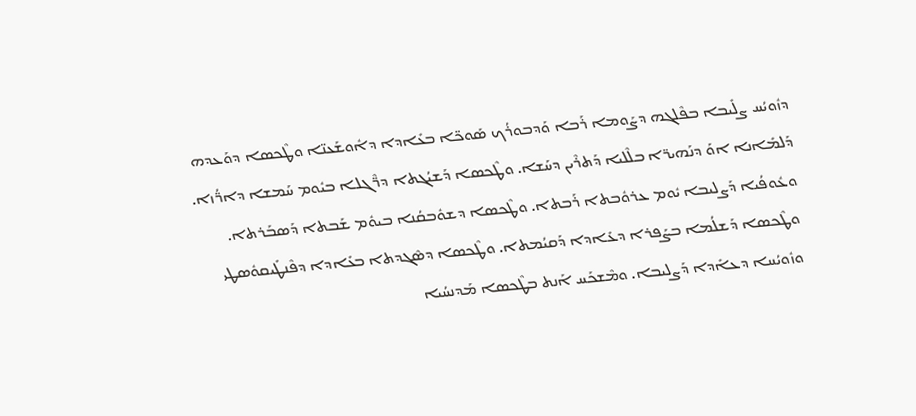ܕܙܽܘܝܳܚ ܨܠܺܝܒܐ ܒܦܶܠܓܗ ܕܨܰܘܡܐ ܪܰܒܐ ܘܰܕܒܘܪܳܟ ܣܰܘܟ̈ܐ ܒܥܺܐܕܐ ܕܐܽܘܫܰܥܢ̈ܐ ܘܛܶܟܣܐ ܕܘܰܥܕܗ ܕܰܠܡܺܐܢܐ ܐܘܰ ܕܢܰܗܝܪ̈ܐ ܒܠܶܠܝܐ ܕܰܬܪܶܝܢ ܕܚܰܫܐ. ܘܛܶܟܣܐ ܕܰܫܝܳܓܬܐ ܕܪ̈ܶܓܠܐ ܒܝܽܘܡ ܚܰܡܫܐ ܕܐܪ̈ܳܙܐ. ܘܥܽܘܦܳܝܐ ܕܰܨܠܝܒܐ ܝܽܘܡ ܥܪܘܽܒܬܐ ܪܰܒܬܐ. ܘܛܶܟܣܐ ܕܫܘܽܒܩܳܢܐ ܒܝܘܽܡ ܫܰܒܬܐ ܕܰܣܒܰܪܬܐ. ܘܛܶܟܣܐ ܕܰܫܠܳܡܐ ܒܨܰܦܪܐ ܕܥܺܐܕܐ ܕܰܩܝܳܡܬܐ. ܘܛܶܟܣܐ ܕܣܶܓܕܬܐ ܒܥܺܐܕܐ ܕܦܶܢܛܺܝܩܘܽܣܛܝ ܘܙܽܘܝܳܚܐ ܕܥܐܺܕܐ ܕܰܨܠܝܒܐ. ܘܡܶܫܟܰܚ ܐܰܢܬ ܒܛܶܟܣܐ ܡܰܕܢܚܳܝܐ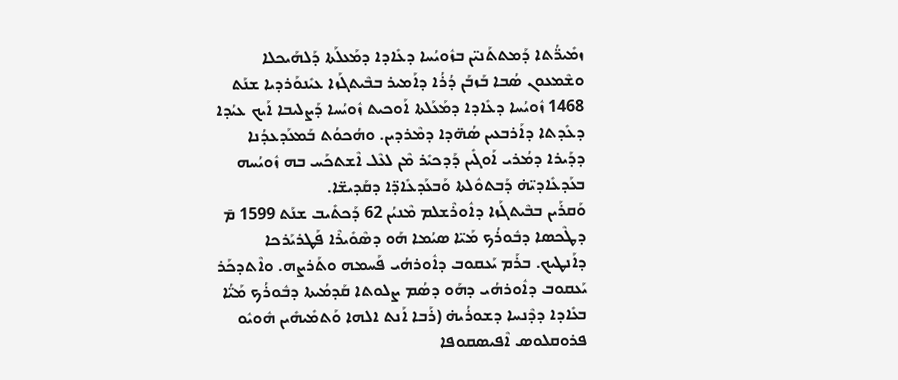ܙܡܺܝܪ̈ܳܬܐ ܕܰܡܬܬܰܢܝ̈ܢ ܒܙܽܘܝܳܚܐ ܕܥܺܐܕܐ ܕܡܰܥܠܰܬܐ ܕܰܠܗܰܝܟܠܐ ܘܫܶܡܥܘܢ ܣܳܒܐ ܒܰܙܒܰܢ ܕܳܪܳܐ ܕܐܰܡܝܪ ܒܒܶܝܬܓܰܙܐ ܥܝܺܢܘܰܪܕܝܐ ܫܢܰܬ 1468 ܙܽܘܝܳܚܐ ܕܥܺܐܕܐ ܕܡܰܥܰܠܬܐ ܐܰܘܟܝܬ ܙܽܘܝܳܚܐ ܕܰܨܠܝܒܐ ܐܰܝܟ ܥܝܳܕܐ ܕܥܺܕܬܐ ܕܐܰܪܒܥܝܢ ܣܳܗ̈ܕܐ ܕܡܶܪܕܝܢ. ܘܗܳܟܘܳܬ ܒܰܡܥܰܕܥܕܳܢܐ ܕܕܰܝܪܐ ܕܡܳܪܝ ܐܰܘܓܺܝܢ ܕܰܕܟܝܺܪ ܡܶܢ ܠܥܶܠ ܐܶܫܬܟܰܚ ܒܗ ܙܽܘܝܳܚܗ ܒܥܰܕܥܺܐܕܝ̈ܗ̇ ܕܰܒܬܘܽܠܬܐ ܘܰܒܥܰܕܥܺܐܕ̈ܐ ܕܩܰܕܝܫ̈ܐ.
ܘܰܩܪܰܝܢ ܒܒܶܝܬܓܰܙܐ ܕܐܽܘܪܶܫܠܡ ܡܶܢܝܳܢ 62 ܕܰܟܬܺܝܒ ܫܢܰܬ 1599 ܡ̄  ܕܛܶܟܣܐ ܕܒܽܘܪܳܟ ܡܰܝ̈ܐ ܣܝܳܡܐ ܗܰܘ ܕܣܶܘܺܝܪܶܐ ܦܰܛܪܝܰܪܟܐ ܕܐܰܢܛܝܟ. ܒܪܰܡ ܝܰܥܩܘܒ ܕܐܽܘܪܗܳܝ ܦܰܚܡܗ ܘܬܰܪܨܗ. ܘܐܶܬܕܟܰܪ ܝܰܥܩܘܒ ܕܐܽܘܪܗܳܝ ܕܗܰܘ ܕܣܳܡ ܨܠܘܬܐ ܩܰܕܡܳܝܬܐ ܕܒܽܘܪܳܟ ܡܰܝ̈ܳܐ ܒܥܺܐܕܐ ܕܕܶܢܚܐ ܕܫܘܪܳܝܗ̇ (ܪܰܒܐ ܐܰܢܬ ܐܠܗܐ ܘܰܬܡܺܝܗܺܝܢ ܗܽܘܝܽܘ ܦܪܘܩܠܘܣ ܐܶܦܝܣܩܘܦܐ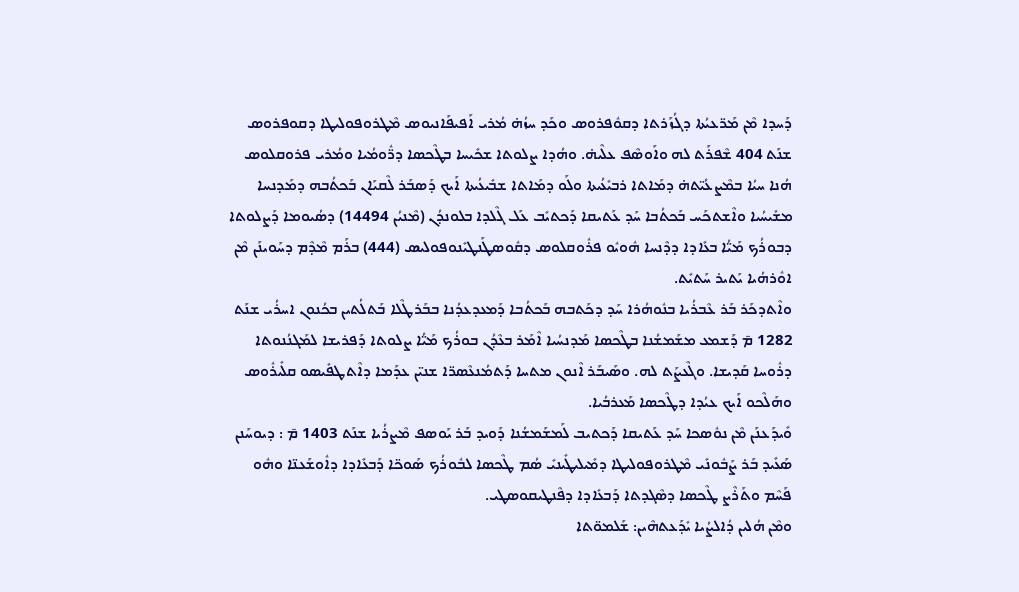ܕܰܚܕܐ ܡܶܢ ܡܰܪ̈ܥܝܳܬܐ ܕܓܳܙܰܪܬܐ ܕܩܘܽܦܪܘܣ ܘܟܰܕ ܚܙܳܗ̇ ܡܳܪܝ ܐܰܦܝܦܰܐܢܝܘܣ ܡܶܛܪܘܦܘܠܝܛܐ ܕܩܘܦܪܘܣ ܫܢܰܬ 404 ܫܶܦܪܰܬ ܠܗ ܘܐܰܘܣܶܦ ܥܠܶܝܗ̇. ܘܗܳܕܐ ܨܠܘܬܐ ܫܟܺܝܚܐ ܒܛܶܟܣܐ ܕܪ̈ܽܘܡܳܝܐ ܘܡܳܪܝ ܦܪܘܩܠܘܣ ܗܳܢܐ ܚܝܳܐ ܒܡܶܨܥܳܝ̈ܬܗ̇ ܕܡܰܐܬܐ ܪܒܝܺܥܳܝܬܐ ܘܠܰܘ ܕܡܰܐܬܐ ܫܒܺܝܥܳܝܬܐ ܐܰܝܟ ܕܰܣܒܰܪ ܠܶܩܝܰܐܢ ܒܰܟܬܳܒܗ ܕܡܰܕܢܚܐ ܡܫܺܝܚܳܝܐ ܘܐܶܫܬܟܰܚ ܒܰܟܬܳܒܐ ܚܰܕ ܥܰܬܝܩܐ ܕܰܟܬܝܺܒ ܥܰܠ ܓܶܠܕܐ ܒܠܘܢܕܳܢ (ܡܶܢܝܳܢ 14494) ܕܣܳܝܘܡܐ ܕܰܨܠܘܬܐ ܕܒܘܪܳܟ ܡܰܝ̈ܳܐ ܒܥܺܐܕܐ ܕܕܶܢܚܐ ܗܽܘܝܽܘ ܦܪܽܘܩܠܘܣ ܕܩܽܘܣܛܰܢܛܝܺܢܘܦܘܠܝܣ (444) ܒܪܰܡ ܡܶܕܶܡ ܕܚܰܘܝܢܰܢ ܡܶܢ ܐܘܽܪܗܳܝܐ ܝܰܬܝܪ ܚܰܬܝܺܬ.
ܘܐܶܬܕܟܰܪ ܒܰܪ ܥܶܒܪܳܝܐ ܒܢܽܘܗܳܪܐ ܚܰܕ ܕܟܰܬܒܗ ܒܰܟܬܳܒܐ ܕܰܡܥܕܥܕܳܢܐ ܒܒܰܪܛܶܠܐ ܒܰܬܠܳܬܝܢ ܒܟܳܢܘܢ ܐܚܪܳܝ ܫܢܰܬ 1282 ܡ̄ ܕܰܫܡܥ ܡܫܰܡܫܳܢܐ ܒܛܶܟܣܐ ܡܰܕܢܚܳܝܐ ܐܶܡܰܪ ܒܥܶܕܳܢ ܒܘܪܳܟ ܡܰܝ̈ܳܐ ܨܠܘܬܐ ܕܰܦܪܝܫܐ ܠܡܰܓܢܳܢܘܬܐ ܕܪܽܘܚܐ ܩܰܕܝܫܐ. ܘܓܶܥܨܰܬ ܠܗ. ܘܣܰܝܒܰܪ ܐܶܢܘܢ ܡܬܚܐ ܕܰܬܡܳܢܥܶܣܪ̈ܐ ܫܢܝ̈ܢ ܥܕܰܡܐ ܕܐܶܬܛܦܺܝܣܘ ܩܠܺܝܪܽܘܣ ܘܗܰܠܶܟܘ ܐܰܝܟ ܥܝܳܕܐ ܕܛܶܟܣܐ ܡܰܥܪܒܳܝܐ.
ܘܺܝܕܰܥܢܰܢ ܡܶܢ ܢܘܽܣܟܐ ܚܰܕ ܥܰܬܝܩܐ ܕܰܟܬܝܒ ܠܰܡܫܰܡܫܳܢܐ ܕܰܘܝܕ ܒܰܪ ܝܰܘܣܦ ܡܶܨܪܳܝܐ ܫܢܰܬ 1403 ܡ̄ : ܕܝܘܚܰܢܢ ܣܰܥܺܝܕ ܒܰܪ ܨܰܒܽܘܢܺܝ ܡܶܛܪܘܦܘܠܝܛܐ ܕܡܺܝܠܝܛܺܝܢܝܺ ܣܳܡ ܛܶܟܣܐ ܠܒܽܘܪܳܟ ܣܰܘܟ̈ܐ ܕܰܒܥܺܐܕܐ ܕܐܽܘܫܰܥܢ̈ܐ ܘܗܽܘ ܦܰܚܶܡ ܘܬܰܪܶܨ ܛܶܟܣܐ ܕܣܶܓܕܬܐ ܕܰܒܥܺܐܕܐ ܕܦܶܢܛܝܩܘܣܛܝ.
ܘܡܶܢ ܗܳܠܝܢ ܕܳܐܠܨܳܝܐ ܝܺܕܰܥܬܗܶܝܢ: ܫܰܠܡܘ̈ܬܐ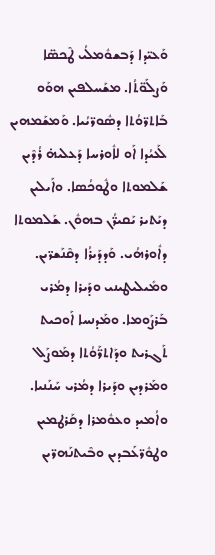ܘܰܥܝ̈ܕܐ ܕܰܒܫܘܽܡܠܳܝ ܛܶܟܣ̈ܐ ܘܰܨܠܰܘ̈ܬܳܐ. ܡܫܰܚܠܦܝܢ ܗܘܰܘ ܒܰܐܬܪ̈ܘܳܬܐ ܕܣܽܘܪ̈ܝܳܝܐ. ܘܰܡܫܰܡܗܝܢ ܠܰܥܝܳܕܐ ܐܰܘ ܠܐܽܘܪܚܐ ܕܰܥܠܝܗ̇ ܪܳܕܶܝܢ ܫܰܠܡܘܬܐ ܘܛܽܘܟܳܣܐ. ܘܐܰܝܠܝܢ ܕܝܰܬܝܪ ܝܰܩܝܪ̈ܳܢ ܒܗܘܽܢ. ܫܰܠܡܘܬܐ ܕܐܽܘܪܗܳܝ. ܘܰܕܕܰܝܪܳܐ ܕܩܶܢܰܫܪ̈ܝܢ. ܘܡܺܝܠܝܛܝܢܝ ܘܕܰܝܪܐ ܕܡܳܪܝ ܒܰܪܨܰܘܡܐ. ܘܡܰܕܢܚܐ ܐܰܘܟܝܬ ܬܰܓܪܝܬ ܘܕܰܐܬܪ̈ܰܘܳܬܐ ܕܡܰܘܨܰܠ ܘܡܰܪܕܝܢ ܘܕܰܝܪܐ ܕܡܳܪܝ ܚܰܢܰܢܝܐ. ܘܐܳܡܝܕ ܘܥܘܽܡܪܐ ܕܩܰܪܛܡܝܢ ܘܛܘܽܪ̈ܥܰܒܕܝܢ ܘܒܶܝܬܢܰܗܪ̈ܝܢ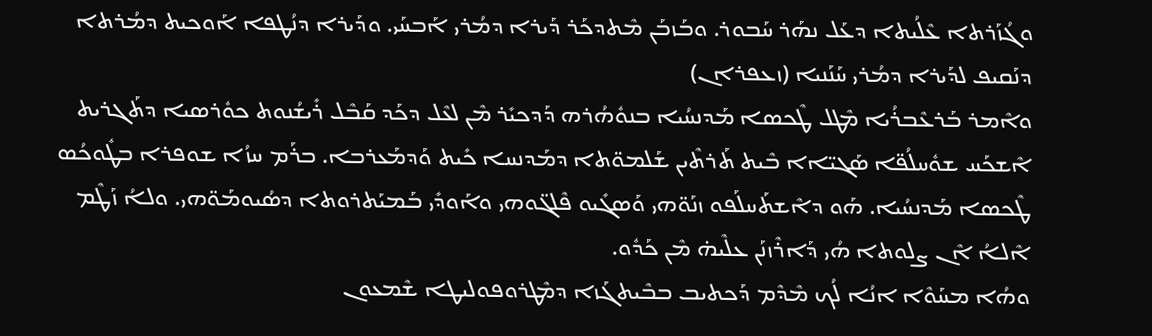ܘܓܳܙܰܪܬܐ ܥܶܠܳܝܬܐ ܕܥܰܠ ܢܗܰܪ ܚܰܒܘܪ. ܘܒܰܙܒܰܢ ܡܶܬܕܟܰܪ ܕܰܝܪܐ ܕܡܳܪܝ ܐܰܒܚܰܝ. ܘܕܰܝܪܐ ܕܢܳܛܦܐ ܐܰܘܟܝܬ ܕܡܳܪܬܐ  ܕܢܰܩܝܦ ܠܕܰܝܪܐ ܕܡܳܪܝ ܚܰܢܰܢܝܐ (ܙܥܦܪܐܢ)
ܘܐܶܡܪ ܒܰܪܥܶܒܪܳܝܐ ܡܶܛܠ ܛܶܟܣܐ ܡܰܕܢܚܳܝܐ ܒܢܘܽܗܳܪܗ ܕܰܕܟܝܺܪ ܡܶܢ ܠܥܶܠ ܕܟܰܕ ܩܰܒܶܠ ܪܺܝܫܳܢܘܬ ܟܘܽܪܣܝܐ ܕܬܰܓܪܝܬ ܐܶܫܟܰܚ ܫܘܽܚܠܳܦ̈ܐ ܣܰܓܝ̈ܐܐ ܒܶܝܬ ܬܰܪܬܶܝܢ ܫܰܠܡܘ̈ܬܐ ܕܡܰܕܢܚܐ ܟܺܝܬ ܘܰܕܡܰܥܪܒܐ. ܒܪܰܡ ܚܙܳܐ ܫܘܦܪܐ ܒܛܽܘܟܳܣ ܛܶܟܣܐ ܡܰܕܢܚܳܝܐ. ܗܰܘ ܕܐܶܫܬܰܚܠܰܦܘ ܙܢܰܘ̈ܗܝ ܘܰܣܓܺܝܘ ܦܶܠܓ̈ܘܗܝ ܘܐܰܘܕܺܝ ܒܰܡܝܰܬܪܘܬܐ ܕܣܳܝܘܡܰܘ̈ܗܝ. ܘܠܐܳ ܙܰܛܶܡ ܐܶܠܐܳ ܐܶܢ ܨܠܘܬܐ ܗܳܝ ܕܰܐܪܶܙܢܰܢ ܥܠܶܝܗ̇ ܡܶܢ ܟܰܕܽܘ.
ܘܗܳܐ ܡܚܰܘܶܐ ܐܢܳܐ ܠܳܟ ܡܶܕܶܡ ܕܰܟܬܝܒ ܒܒܶܝܬܓܰܙܐ ܕܡܶܛܪܘܦܘܠܝܛܐ ܫܶܡܥܘܢ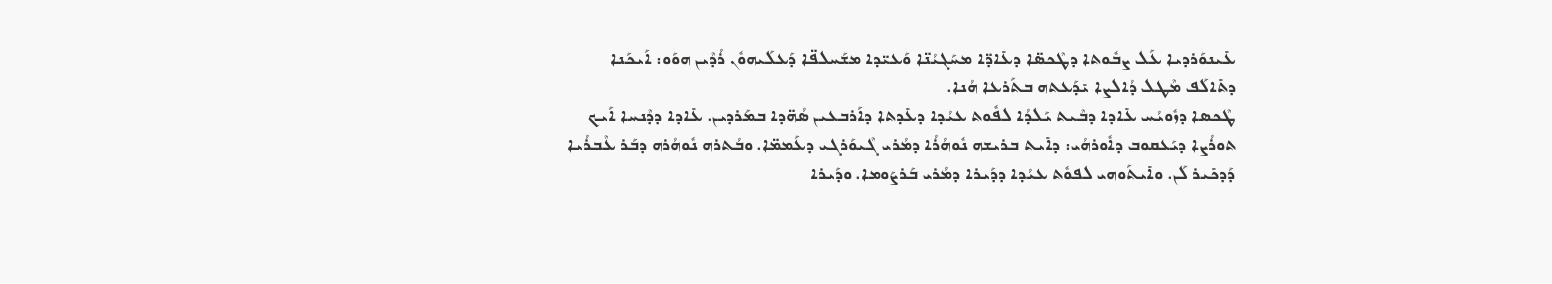ܥܺܝܢܘܰܪܕܝܐ ܥܰܠ ܨܒܽܘܬܐ ܕܛܶܟܣ̈ܐ ܕܥܺܐܕ̈ܐ ܡܚܰܓܝܳܢ̈ܐ ܘܰܥܝ̈ܕܐ ܡܫܰܚܠܦ̈ܐ ܕܰܥܠܰܝܗܘܽܢ ܪܳܕܶܝܢ ܗܘܰܘ: ܐܰܝܟܰܢܐ ܕܬܺܐܠܰܦ ܡܶܛܠ ܕܳܐܠܨܐ ܝܺܕܰܥܬܗ ܒܬܰܪܥܐ ܗܳܢܐ.
ܛܶܟܣܐ ܕܙܽܘܝܳܚ ܥܺܐܕܐ ܕܒܶܝܬ ܝܰܠܕܳܐ ܠܦܽܘܬ ܥܝܳܕܐ ܕܥܺܕܬܐ ܕܐܰܪܒܥܝܢ ܣܳܗ̈ܕܐ ܒܡܰܪܕܝܢ. ܥܺܐܕܐ ܕܕܶܢܚܐ ܐܰܝܟ ܬܘܪܳܨܐ ܕܝܰܥܩܘܒ ܕܐܽܘܪܗܳܝ: ܕܐܺܝܬ ܒܪܝܫܗ ܢܽܘܗܳܪܳܐ ܕܡܳܪܝ ܓܶܝܘܰܪܓܝ ܕܥܰܡܡ̈ܐ. ܘܒܳܬܪܗ ܢܽܘܗܳܪܗ ܕܒܰܪ ܥܶܒܪܳܝܐ ܕܰܕܟܺܝܪ ܠܰܢ. ܘܐܺܝܬܰܘܗܝ ܠܦܘܽܬ ܥܝܳܕܐ ܕܕܰܝܪܐ ܕܡܳܪܝ ܒܰܪܨܰܘܡܐ. ܘܕܰܝܪܐ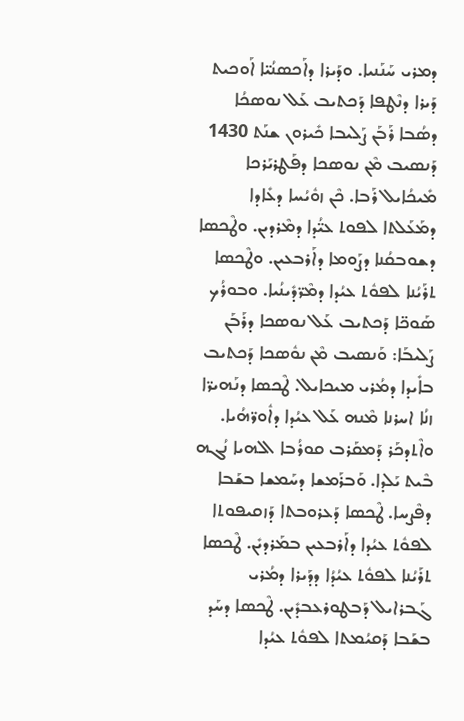ܕܡܪܝ ܚܰܢܰܢܝܐ. ܘܕܰܝܪܐ ܕܐܰܟܣܢܳܝ̈ܐ ܐܰܘܟܝܬ ܕܰܝܪܐ ܕܢܶܛܦܐ ܕܰܟܬܝܒ ܥܰܠ ܢܘܣܟܳܐ ܕܣܳܒܐ ܪܰܒܰܢ ܨܰܠܝܒܐ ܟܺܝܪܘܢ ܫܢܰܬ 1430 ܕܰܢܣܝܒ ܡܶܢ ܢܘܣܟܐ ܕܦܰܛܪܝܰܪܟܐ ܡܺܝܟܳܐܝܠ ܪܰܒܐ. ܟܶܢ ܙܘܽܝܳܚܐ ܕܥܺܐܕܐ ܕܡܰܥܰܠܬܐ ܠܦܘܬ ܥܝ̈ܳܕܐ ܕܡܶܪܕܝܢ. ܘܛܶܟܣܐ ܕܫܘܒܩܳܢܐ ܕܨܰܘܡܐ ܕܐܰܪܒܥܝܢ. ܘܛܶܟܣܐ ܬܪܰܝܳܢܐ ܠܦܘܽܬ ܥܝܳܕܐ ܕܡܶܪ̈ܕܺܝܢܳܝܐ. ܘܒܘܪܳܟ ܣܰܘܟ̈ܐ ܕܰܟܬܝܒ ܥܰܠ ܢܘܣܟܐ ܕܪܰܒܰܢ ܨܰܠܝܒܰܐ: ܘܰܢܣܝܒ ܡܶܢ ܢܘܽܣܟܐ ܕܰܟܬܝܒ ܒܐܺܝܕܐ ܕܡܳܪܝ ܡܝܟܐܝܠ. ܛܶܟܣܐ ܕܢܰܗܝܪ̈ܐ ܙܢܳܐ ܐܚܪܢܐ ܡܶܢܗ ܥܰܠ ܥܝܳܕܐ ܕܐܽܘܪ̈ܗܳܝܐ. ܘܐܶܬܕܟܰܪ ܕܰܡܩܰܪܒ ܩܘܪܳܒܐ ܐܠܗܝܐ ܢܳܓܗ ܒܶܝܬ ܝܰܠܕܐ. ܘܰܒܪܰܡܫܐ ܕܚܰܡܫܐ ܒܫܰܒܐ ܕܦܶܨܚܐ. ܛܶܟܣܐ ܕܰܥܪܘܒܬܐ ܕܰܙܩܝܦܘܬܐ ܠܦܘܽܬ ܥܝܳܕܐ ܕܐܰܪܒܥܝܢ ܒܡܰܪܕܝܺܢ. ܛܶܟܣܐ ܬܪܰܝܳܢܐ ܠܦܘܽܬ ܥܝܳܕܳܐ ܕܕܰܝܪܐ ܕܡܳܪܝ ܓܰܒܪܐܝܠ ܕܰܒܛܘܪܥܒܕܺܝܢ. ܛܶܟܣܐ ܕܚܰܕ ܒܫܰܒܐ ܕܰܩܝܳܡܬܐ ܠܦܘܽܬ ܥܝܳܕܐ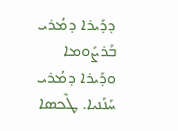ܕܕܰܝܪܐ ܕܡܳܪܝ ܒܰܪܨܰܘܡܐ ܘܕܰܝܪܐ ܕܡܳܪܝ ܚܰܢܰܢܝܐ. ܛܶܟܣܐ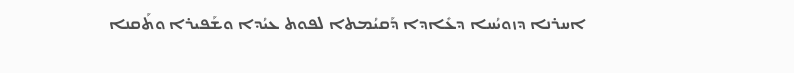ܐܚܪܢܐ ܕܙܘܝܳܚܐ ܕܥܺܐܕܐ ܕܰܩܝܳܡܬܐ ܠܦܘܬ ܥܝܳܕܐ ܘܫܰܦܝܪܐ ܘܬܰܩܢܐ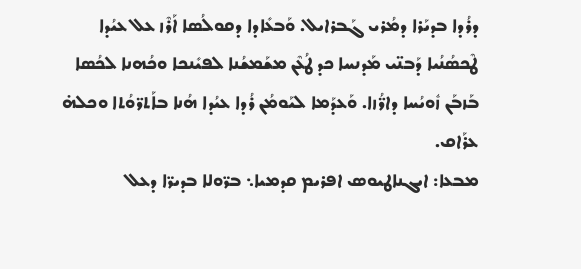ܕܪܳܕܐ ܒܕܝܰܪܐ ܕܡܳܪܝ ܓܰܒܪܐܝܠ. ܘܰܒܥܺܐܕܐ ܕܩܘܠܳܣܐ ܐܰܪܶܙ ܥܠ ܥܝܳܕܐ ܛܶܟܣܳܢܳܝܐ ܕܰܒܢ̈ܝ ܡܰܕܢܚܐ ܟܕ ܛܳܥܶܢ ܡܫܰܡܫܳܢܐ ܠܦܝܺܢܟܐ ܘܟܳܗܢܐ ܠܟܳܣܐ ܒܰܙܒܰܢ ܙܽܘܝܳܚܐ ܕܐܪ̈ܳܙܐ. ܘܰܥܕܰܡܐ ܠܝܰܘܡܳܢ ܪܳܕܐ ܥܝܳܕܐ ܗܳܢܐ ܒܐܰܬܪ̈ܘܳܬܐ ܘܟܠܗ̇ ܥܪܰܐܩ.
ܡܒܥܐ: ܐܝܓܢܐܛܝܘܣ ܐܦܪܝܡ ܩܕܡܝܐ܆ ܒܪ̈ܘܠܐ ܒܕܝܪ̈ܐ ܕܥܠ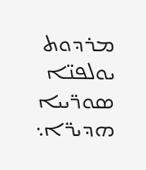ܡܪܕܘܬ ܝܘܠܦܢ̈ܐ ܣܘܪ̈ܝܝܐ ܗܕܝܪ̈ܐ܆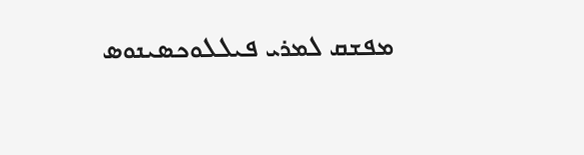ܡܦܫܩ ܠܡܪܝ ܦܝܠܠܘܟܣܝܢܘܣ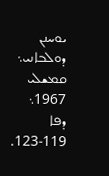ܝܘܚܢܢ ܕܘܠܒܐܢܝ܆ ܩܡܫܠܝ 1967܆ ܕܦܐ 119-123.